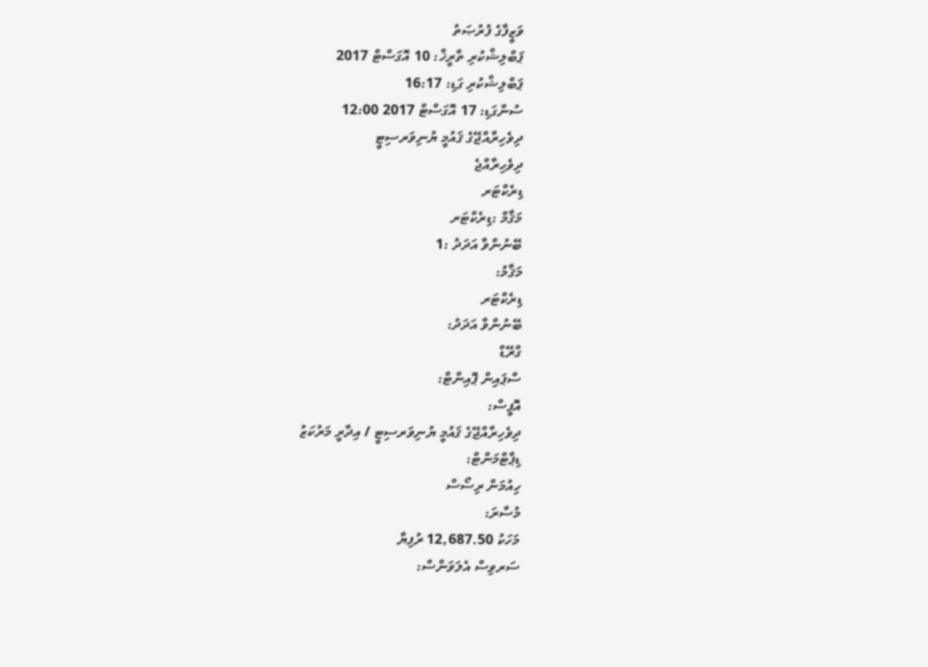ވަޒީފާގެ ފުރުޞަތު
ޕަބްލިޝްކުރި ތާރީޚް: 10 އޮގަސްޓް 2017
ޕަބްލިޝްކުރި ގަޑި: 16:17
ސުންގަޑި: 17 އޮގަސްޓް 2017 12:00
ދިވެހިރާއްޖޭގެ ޤައުމީ ޔުނިވަރސިޓީ
ދިވެހިރާއްޖެ
ޑިރެކްޓަރ
މަޤާމް :ޑިރެކްޓަރ
ބޭނުންވާ އަދަދު :1
މަޤާމު:
ޑިރެކްޓަރ
ބޭނުންވާ އަދަދު:
ގްރޭޑް
ސްޕައިން ޕޮއިންޓް:
އޮފީސް:
ދިވެހިރާއްޖޭގެ ޤައުމީ ޔުނިވަރސިޓީ / އިދާރީ މަރުކަޒު
ޑިޕާޓްމަންޓް:
ހިއުމަން ރިސޯސް
މުސާރަ:
މަހަކު 12,687.50 ރުފިޔާ
ސަރވިސް އެލަވަންސް: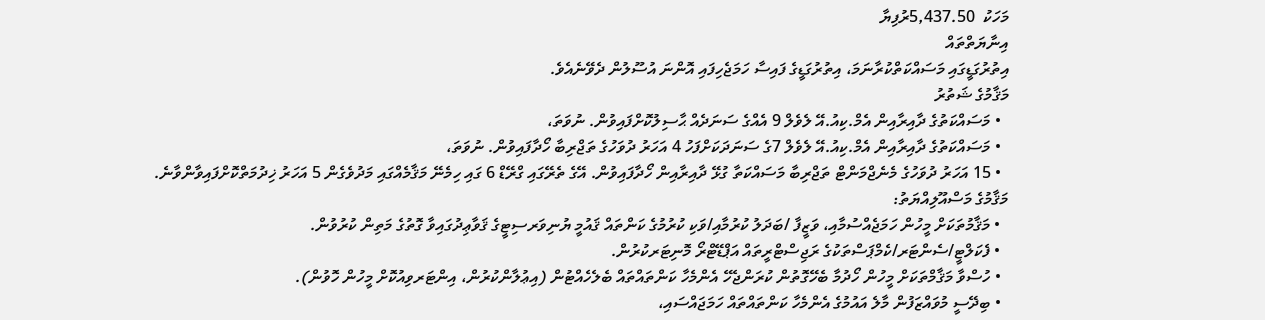މަހަކު  5,437.50ރުފިޔާ
އިނާޔަތްތައް
އިތުރުގަޑީގައި މަސައްކަތްކުރާނަމަ، އިތުރުގަޑީގެ ފައިސާ ހަމަޖެހިފައި އޮންނަ އުސޫލުން ދެވޭނެއެވެ.
މަޤާމުގެ ޝަތުރު
  • މަސައްކަތުގެ ދާއިރާއިން އެމް.ކިއު.އޭ ލެވެލް 9 އެއްގެ ސަނަދެއް ޙާސިލުކޮށްފައިވުން. ނުވަތަ،
  • މަސައްކަތުގެ ދާއިރާއިން އެމް.ކިއު.އޭ ލެވެލް 7ގެ ސަނަދަކަށްފަހު 4 އަހަރު ދުވަހުގެ ތަޖްރިބާ ހޯދާފައިވުން. ނުވަތަ،
  • 15 އަހަރު ދުވަހުގެ މެނެޖްމަންޓް ތަޖްރިބާ މަސައްކަތާ ގުޅޭ ދާއިރާއިން ހޯދާފައިވުން. އޭގެ ތެރޭގައި ގްރޭޑް 6 ގައި ހިމެނޭ މަޤާމެއްގައި މަދުވެގެން 5 އަހަރު ޚިދުމަތްކޮށްފައިވާންވާނެ.
މަޤާމުގެ މަސްއޫލިއްޔަތު:
  • މަޤާމުތަކަށް މީހުން ހަމަޖެއްސުމާއި، ވަޒީފާ /ބަދަލު ކުރުމާއި/ވަކި ކުރުމުގެ ކަންތައް ޤައުމީ ޔުނިވަރސިޓީގެ ޤަވާޢިދުގައިވާ ގޮތުގެ މަތިން ކުރުވުން.
  • ފެކަލްޓީ/ސެންޓަރ/ކެމްޕަސްތަކުގެ ރަޖިސްޓްރީތައް އަޕްޑޭޓްރޯ މޮނިޓަރކުރުން.
  • ހުސްވާ މަޤާމްތަކަށް މީހުން ހޯދުމާ ބެހޭގޮތުން ކުރަންޖެހޭ އެންމެހާ ކަންތައްތައް ބެލެހެއްޓުން (އިޢުލާންކުރުން، އިންޓަރވިއުކޮށް މީހުން ހޮވުން).
  • ބިދޭސީ މުވައްޒަފުން މާލެ އައުމުގެ އެންމެހާ ކަންތައްތައް ހަމަޖައްސައި،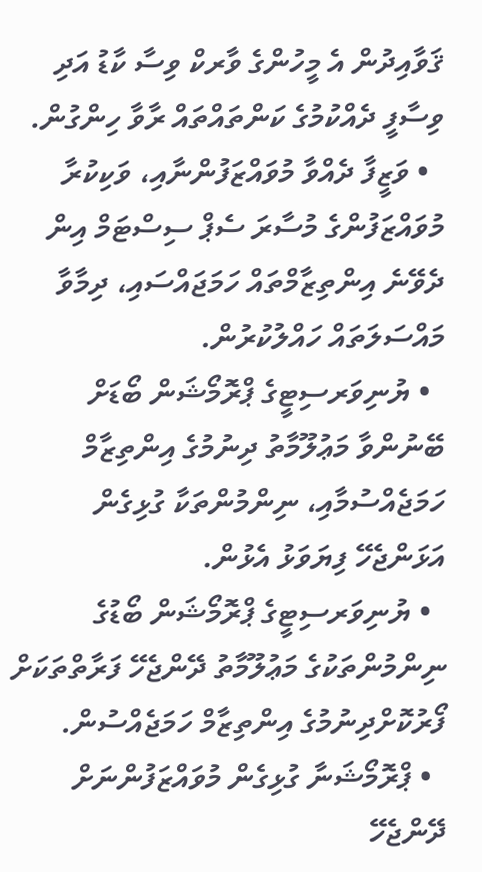ޤަވާއިދުން އެ މީހުންގެ ވާރކް ވިސާ ކާޑު އަދި ވިސާފީ ދެއްކުމުގެ ކަންތައްތައް ރާވާ ހިންގުން.
  • ވަޒީފާ ދެއްވާ މުވައްޒަފުންނާއި، ވަކިކުރާ މުވައްޒަފުންގެ މުސާރަ ސެޕް ސިސްޓަމް އިން ދެވޭނެ އިންތިޒާމްތައް ހަމަޖައްސައި، ދިމާވާ މައްސަލަތައް ހައްލުކުރުން.
  • ޔުނިވަރސިޓީގެ ޕްރޮމޯޝަން ބޯޑަށް ބޭނުންވާ މަޢުލޫމާތު ދިނުމުގެ އިންތިޒާމް ހަމަޖެއްސުމާއި، ނިންމުންތަކާ ގުޅިގެން އަޅަންޖެހޭ ފިޔަވަޅު އެޅުން.
  • ޔުނިވަރސިޓީގެ ޕްރޮމޯޝަން ބޯޑުގެ ނިންމުންތަކުގެ މަޢުލޫމާތު ދޭންޖެހޭ ފަރާތްތަކަށް ފޯރުކޮށްދިނުމުގެ އިންތިޒާމް ހަމަޖެއްސުން.
  • ޕްރޮމޯޝަނާ ގުޅިގެން މުވައްޒަފުންނަށް ދޭންޖެހޭ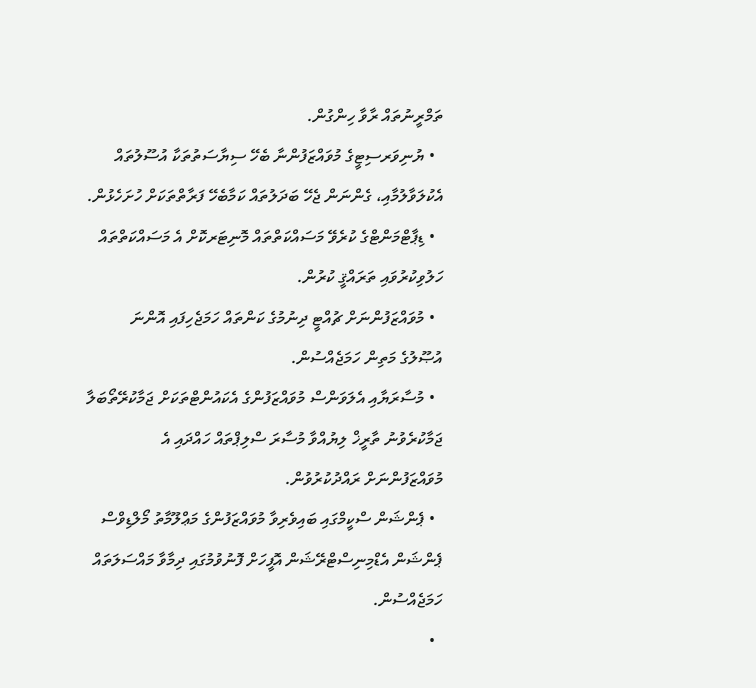ތަމްރީނުތައް ރާވާ ހިންގުން.
  • ޔުނިވަރސިޓީގެ މުވައްޒަފުންނާ ބެހޭ ސިޔާސަތުތަކާ އުސޫލުތައް އެކުލަވާލުމާއި، ގެންނަން ޖެހޭ ބަދަލުތައް ކަމާބެހޭ ފަރާތްތަކަށް ހުށަހެޅުން.
  • ޑިޕާޓްމަންޓްގެ ކުރެވޭ މަސައްކަތްތައް މޮނިޓަރކޮށް އެ މަސައްކަތްތައް ހަލުވިކުރުވައި ތަރައްޤީ ކުރުން.
  • މުވައްޒަފުންނަށް ޗުއްޓީ ދިނުމުގެ ކަންތައް ހަމަޖެހިފައި އޮންނަ އުޞޫލުގެ މަތިން ހަމަޖެއްސުން.
  • މުސާރަޔާއި އެލަވަންސް މުވައްޒަފުންގެ އެކައުންޓްތަކަށް ޖަމާކުރޭތޯބަލާ ޖަމާކުރެވުނު ތާރީޚް ލިޔުއްވާ މުސާރަ ސްލިޕްތައް ހައްދައި އެ މުވައްޒަފުންނަށް ރައްދުކުރުވުން.
  • ޕެންޝަން ސްކީމްގައި ބައިވެރިވާ މުވައްޒަފުންގެ މަޢްލޫމާތު މޯލްޑިވްސް ޕެންޝަން އެޑްމިނިސްޓްރޭޝަން އޮފީހަށް ފޮނުވުމުގައި ދިމާވާ މައްސަލަތައް ހަމަޖެއްސުން.
  •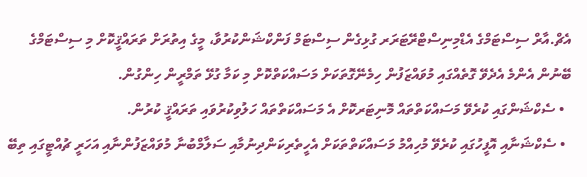އެޗް.އާރް ސިސްޓަމްގެ އެޑްމިނިސްޓްރޭޓަރަރ ގުޅިގެން ސިސްޓަމް ފަންކްޝަންކުރުވާ، މީގެ އިތުރަށް ތަރައްޤީކޮށް މި ސިސްޓަމްގެ ބޭނުން އެންމެ އެދެވޭ ގޮތެއްގައި މުވައްޒަފުން ހިމެނޭގޮތަކަށް މަސައްކަތްކޮށް މި ކަމާ ގުޅޭ ތަމްރީން ހިންގުން.
  • ސެކްޝަންގައި ކުރެވޭ މަސައްކަތްތައް މޮނިޓަރކޮށް އެ މަސައްކަތްތައް ހަލުވިކުރުވައި ތަރައްޤީ ކުރުން.
  • ސެކްޝަނާއި އޮފީހުގައި ކުރެވޭ މުހިއްމު މަސައްކަތްތަކަށް އެހީތެރިކަންދިނުމާއި ސަލާމްބުނާ މުވައްޒަފުންނާއި އަހަރީ ޗުއްޓީގައި ތިބޭ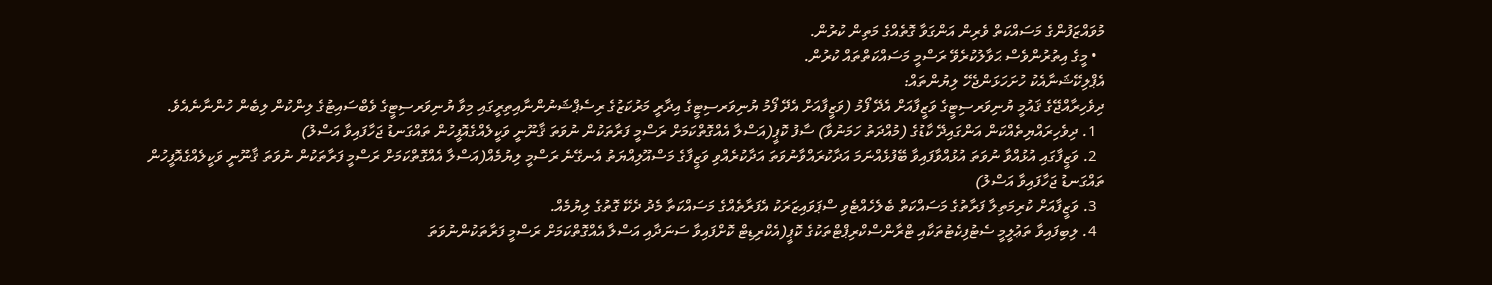މުވައްޒަފުންގެ މަސައްކަތް ވެރިން އަންގަވާ ގޮތެއްގެ މަތިން ކުރުން.
  • މީގެ އިތުރުންވެސް ޙަވާލުކުރެވޭ ރަސްމީ މަސައްކަތްތައް ކުރުން.
އެޕްލިކޭޝަނާއެކު ހުށަހަޅަންޖެހޭ ލިޔުންތައް:
ދިވެހިރާއްޖޭގެ ޤައުމީ ޔުނިވަރސިޓީގެ ވަޒީފާއަށް އެދޭ ފޯމު (ވަޒީފާއަށް އެދޭ ފޯމު ޔުނިވަރސިޓީގެ އިދާރީ މަރުކަޒުގެ ރިސެޕްޝަނުންނާއިތިރީގައި މިވާ ޔުނިވަރސިޓީގެ ވެބްސައިޓުގެ ލިންކުން ލިބެން ހުންނާނެއެވެ.
  1. ދިވެހިރައްޔިތެއްކަން އަންގައިދޭ ކާޑުގެ (މުއްދަތު ހަމަނުވާ) ސާފު ކޮޕީ(އަސްލާ އެއްގޮތްކަމަށް ރަސްމީ ފަރާތަކުން ނުވަތަ ޤާނޫނީ ވަކީލެއްގެއޮފީހުން ތައްގަނޑު ޖަހާފައިވާ އަސްލު)
  2. ވަޒީފާގައި އުޅުއްވާ ނުވަތަ އުޅުއްވާފައިވާ ބޭފުޅެއްނަމަ އަދާކުރައްވާނުވަތަ އަދާކުރެއްވި ވަޒީފާގެ މަސްއޫލިއްޔަތު އެނގޭނެ ރަސްމީ ލިޔުމެއް(އަސްލާ އެއްގޮތްކަމަށް ރަސްމީ ފަރާތަކުން ނުވަތަ ޤާނޫނީ ވަކީލެއްގެއޮފީހުން ތައްގަނޑު ޖަހާފައިވާ އަސްލު)
  3. ވަޒީފާއަށް ކުރިމަތިލާ ފަރާތުގެ މަސައްކަތް ބެލެހެއްޓެވި ސްޕަވައިޒަރަކު އެފަރާތެއްގެ މަސައްކަތާ މެދު ދެކޭ ގޮތުގެ ލިޔުމެއް.
  4. ލިބިފައިވާ ތަޢުލީމީ ސެޓުފިކެޓުތަކާއި ޓްރާންސްކްރިޕްޓްތަކުގެ ކޮޕީ(އެކްރިޑިޓް ކޮށްފައިވާ ސަނަދާއި އަސްލާ އެއްގޮތްކަމަށް ރަސްމީ ފަރާތަކުންނުވަތަ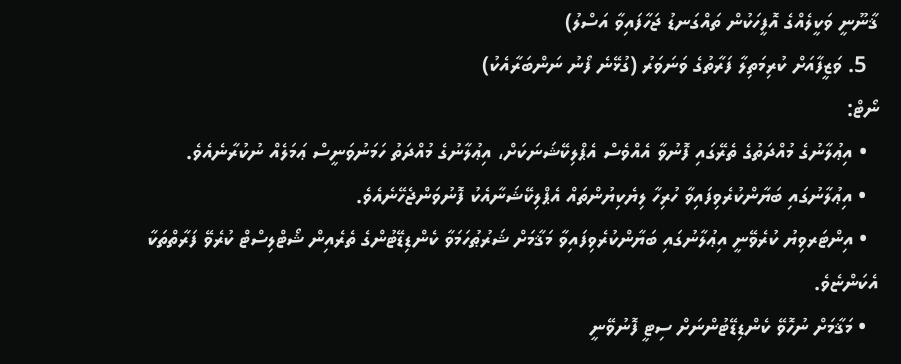ޤާނޫނީ ވަކީލެއްގެ އޮފީހަކުން ތައްގަނޑު ޖަހާފައިވާ އަސްލު)
  5. ވަޒީފާއަށް ކުރިމަތިލާ ފަރާތުގެ ވަނަވަރު (ގުޅޭނެ ފޯނު ނަންބަރާއެކު)
ނޯޓް:
  • އިޢުލާނުގެ މުއްދަތުގެ ތެރޭގައި ފޮނުވާ އެއްވެސް އެޕްލިކޭޝަނަކަށް، އިޢުލާނުގެ މުއްދަތު ހަމަނުވަނީސް ޢަމަލެއް ނުކުރާނެއެވެ.
  • އިޢުލާނުގައި ބަޔާންކުރެވިފައިވާ ހުރިހާ ލިޔެކިޔުންތައް އެޕްލިކޭޝަނާއެކު ފޮނުވަންޖެހޭނެއެވެ.
  • އިންޓަރވިޔު ކުރެވޭނީ އިޢުލާނުގައި ބަޔާންކުރެވިފައިވާ މަޤާމަށް ޝަރުޠުހަމަވާ ކެންޑިޑޭޓުންގެ ތެރެއިން ޝޯޓްލިސްޓް ކުރެވޭ ފަރާތްތަކާ އެކަންޏެވެ.
  • މަޤާމަށް ނުހޮވޭ ކެންޑިޑޭޓުންނަށް ސިޓީ ފޮނުވޭނީ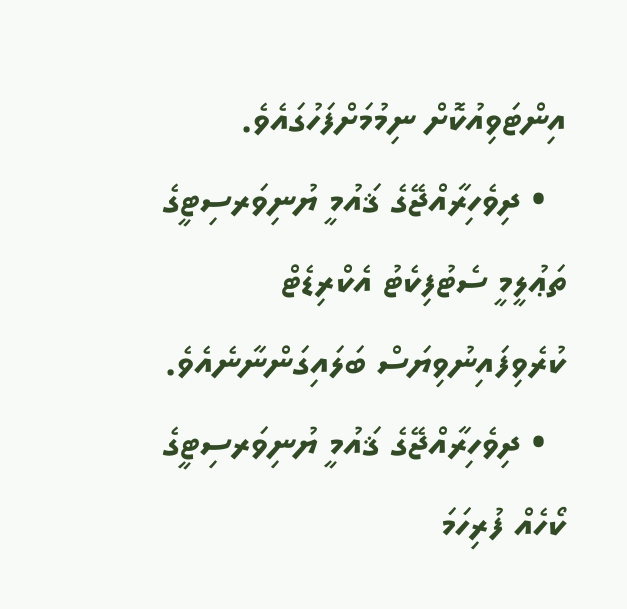އިންޓަވިއުކޮށް ނިމުމަށްފަހުގައެވެ.
  • ދިވެހިރާއްޖޭގެ ޤައުމީ ޔުނިވަރސިޓީގެ ތަޢުލީމީ ސެޓުފިކެޓު އެކްރިޑެޓް ކުރެވިފައިނުވިޔަސް ބަލައިގަންނާނެއެވެ.
  • ދިވެހިރާއްޖޭގެ ޤައުމީ ޔުނިވަރސިޓީގެ ކޯހެއް ފުރިހަމަ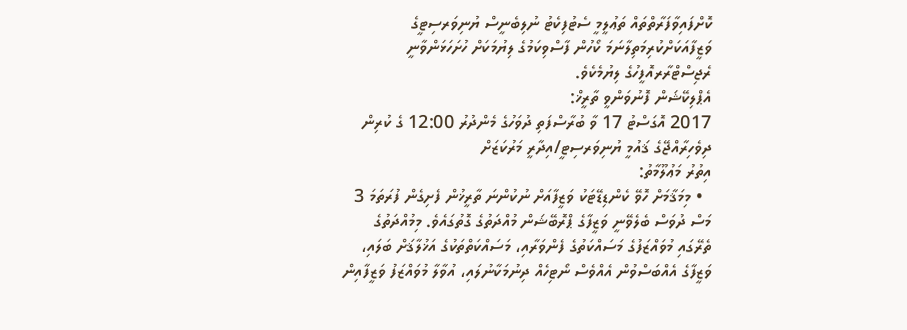ކޮށްފައިވާފަރާތްތައް ތަޢުލީމީ ސެޓުފިކެޓު ނުލިބެނީސް ޔުނިވަރސިޓީގެ ވަޒީފާއަކަށްކުރިމަތިލާނަމަ ކޯހުން ފާސްވިކަމުގެ ލިޔުމަކަށް ހުށަހަޅަންވާނީ ރެޖިސްޓްރާރއޮފީހުގެ ލިޔުމެކެވެ.
އެޕްލިކޭޝަން ފޮނުވަންވީ ތާރީޚް:
2017 އޮގަސްޓު 17 ވާ ބުރާސްފަތި ދުވަހުގެ މެންދުރު 12:00 ގެ ކުރިން ދިވެހިރާއްޖޭގެ ޤައުމީ ޔުނިވަރސިޓީ/އިދާރީ މަރުކަޒަށް
އިތުރު މަޢުލޫމާތު:
  • މިމަޤާމަށް ހޮވޭ ކެންޑިޑޭޓަކު ވަޒީފާއަށް ނުކުންނަ ތާރީޚުން ފެށިގެން ފުރަތަމަ 3 މަސް ދުވަސް ބެލެވޭނީ ވަޒީފާގެ ޕްރޮބޭޝަން މުއްދަތުގެ ގޮތުގައެވެ. މިމުއްދަތުގެ ތެރޭގައި މުވައްޒަފުގެ މަސައްކަތުގެ ފެންވަރާއި، މަސައްކަތްތަކުގެ އަޚުލާޤަށް ބަލައި، ވަޒީފާގެ އެއްބަސްވުން އެއްވެސް ނޯޓިހެއް ދިނުމަކާނުލައި، އުވާލާ މުވައްޒަފު ވަޒީފާއިން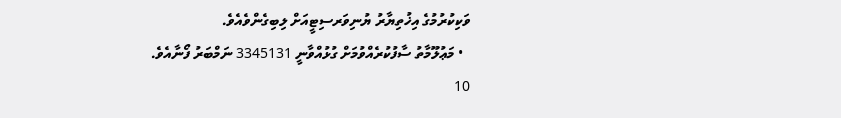ވަކިކުރުމުގެ އިޚުތިޔާރު ޔުނިވަރސިޓީއަށް ލިބިގެންވެއެވެ.
  • މަޢުލޫމާތު ސާފުކުރެއްވުމަށް ގުޅުއްވާނީ 3345131 ނަމްބަރު ފޯނާއެވެ.
10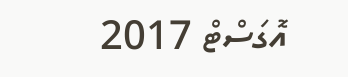އޮގަސްޓް 2017